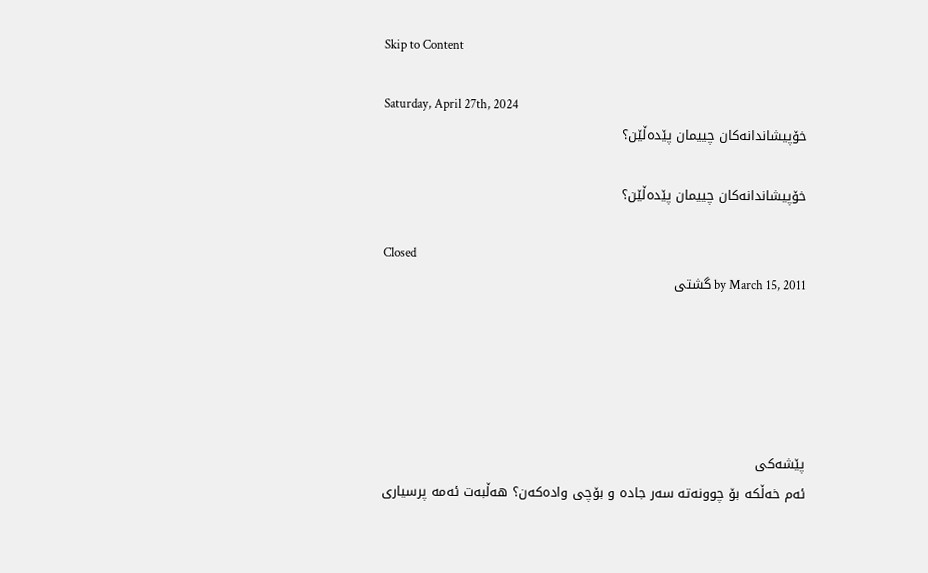Skip to Content

Saturday, April 27th, 2024
خۆپیشاندانه‌كان چییمان پێده‌ڵێن؟

خۆپیشاندانه‌كان چییمان پێده‌ڵێن؟

Closed
by March 15, 2011 گشتی





پێشه‌كی
ئه‌م خه‌ڵكه‌ بۆ چوونه‌ته‌ سه‌ر جاده‌ و بۆچی واده‌كه‌ن؟ هه‌ڵبه‌ت ئه‌مه‌ پرسیاری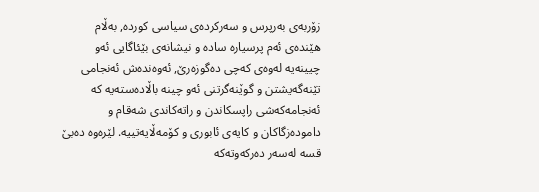زۆربه‌ی به‌رپرس و سه‌ركرده‌ی سیاسی كورده‌, به‌ڵام هێنده‌ی ئه‌م پرسیاره‌ ساده‌ و نیشانه‌ی بێئاگایی ئه‌و چیینه‌یه‌ له‌وه‌ی كه‌چی ده‌گوزه‌رێ‌, ئه‌وه‌نده‌ش ئه‌نجامی تێنه‌گه‌یشتن و گوێنه‌گرتنی ئه‌و چینه‌ باڵاده‌سته‌یه‌ كه‌ ئه‌نجامه‌كه‌شی راپسكاندن و راته‌كاندی شه‌قام و داموده‌زگاكان و كایه‌ی ئابوری و كۆمه‌ڵایه‌تییه‌. لێره‌وه‌ ده‌بێ قسه‌ له‌سه‌ر ده‌ركه‌وته‌كه‌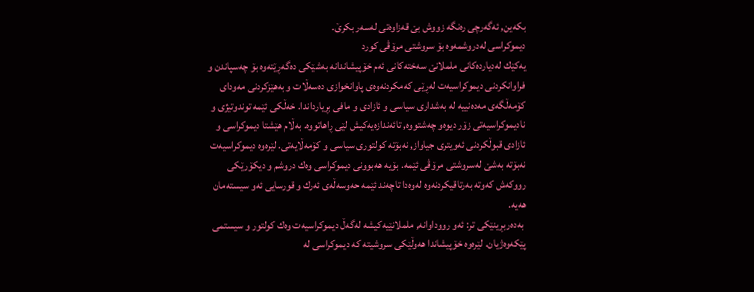بكه‌ین, ئه‌گه‌رچی ره‌نگه‌ زووش بێ‌ قه‌زاوه‌تی له‌سه‌ر بكرێ‌.
دیموكراسی له‌دروشمه‌وه‌ بۆ سروشتی مرۆڤی كورد
یه‌كێك له‌دیارده‌كانی ململانێ سه‌خته‌كانی ئه‌م خۆپیشاندانه‌ به‌شێكی ده‌گه‌ڕێته‌وه‌ بۆ چه‌سپاندن و فراوانكردنی دیموكراسیه‌ت له‌ڕێی كه‌مكردنه‌وه‌ی پاوانخوازی ده‌سه‌ڵات و به‌هێزكردنی مه‌ودای كۆمه‌ڵگه‌ی مه‌ده‌نییه‌ له‌ به‌شداری سیاسی و ئازادی و مافی بڕیارداندا. خه‌ڵكی ئێمه‌ توندوتیژی و نادیموكراسیه‌تی زۆر دیوه‌و چه‌شتووه‌, تائه‌ندازه‌یه‌كیش لێی ڕاهاتووه‌. به‌ڵام هێشتا دیموكراسی و ئازادی قبوڵكردنی ئه‌ویتری جیاواز, نه‌بۆته‌ كولتوری سیاسی و كۆمه‌ڵایه‌تی. لێره‌وه‌ دیموكراسیه‌ت نه‌بۆته‌ به‌شێ‌ له‌سروشتی مرۆڤی ئێمه‌. بۆیه‌ هه‌بوونی دیموكراسی وه‌ك دروشم و دیكۆرێكی رووكه‌ش كه‌وته‌ به‌رتاقیكردنه‌وه‌ له‌وه‌دا تاچه‌ند ئێمه‌ حه‌وسه‌ڵه‌ی ئه‌رك و قورسایی ئه‌و سیسته‌مان هه‌یه‌.
 به‌ده‌ربڕینێكی تر: ئه‌و رووداوانه‌, ململانێیه‌كیشه‌ له‌گه‌ڵ دیموكراسیه‌ت وه‌ك كولتور و سیستمی پێكه‌وه‌ژیان. لێره‌وه‌ خۆپیشاندا هه‌وڵێكی سروشیته‌ كه‌ دیموكراسی له‌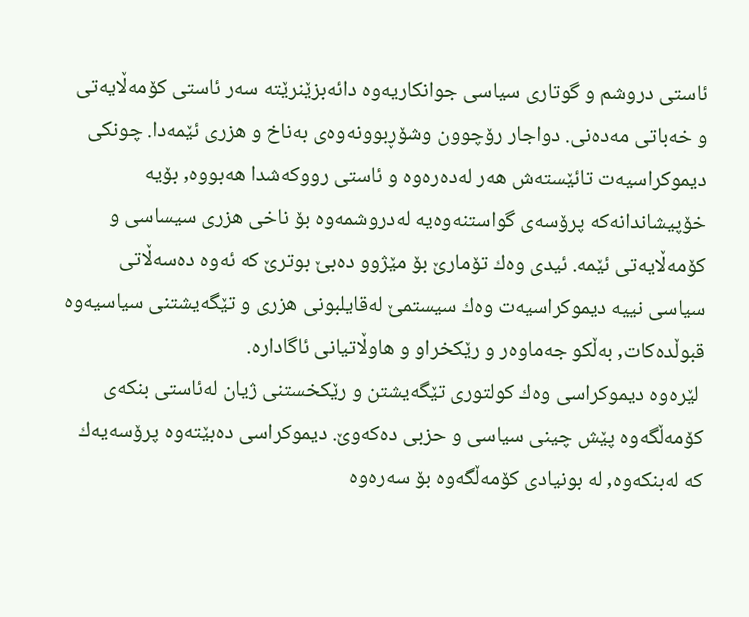ئاستی دروشم و گوتاری سیاسی جوانكاریه‌وه‌ دائه‌بزێنرێته‌ سه‌ر ئاستی كۆمه‌ڵایه‌تی و خه‌باتی مه‌ده‌نی. دواجار رۆچوون وشۆڕبوونه‌وه‌ی به‌ناخ و هزری ئێمه‌دا. چونكی دیموكراسیه‌ت تائێسته‌ش هه‌ر له‌ده‌ره‌وه‌ و ئاستی رووكه‌شدا هه‌بووه‌, بۆیه‌ خۆپیشاندانه‌كه‌ پرۆسه‌ی گواستنه‌وه‌یه‌ له‌دروشمه‌وه‌ بۆ ناخی هزری سیساسی و كۆمه‌ڵایه‌تی ئێمه‌. ئیدی وه‌ك تۆمارێ بۆ مێژوو ده‌بێ‌ بوترێ‌ كه‌ ئه‌وه‌ ده‌سه‌ڵاتی سیاسی نییه‌ دیموكراسیه‌ت وه‌ك سیستمێ له‌قایلبونی هزری و تێگه‌یشتنی سیاسیه‌وه‌ قبوڵده‌كات, به‌ڵكو جه‌ماوه‌ر و رێكخراو و هاوڵاتیانی ئاگاداره‌.
 لێره‌وه‌ دیموكراسی وه‌ك كولتوری تێگه‌یشتن و رێكخستنی ژیان له‌ئاستی بنكه‌ی كۆمه‌ڵگه‌وه‌ پێش چینی سیاسی و حزبی ده‌كه‌وێ. دیموكراسی ده‌بێته‌وه‌ پرۆسه‌یه‌ك كه‌ له‌بنكه‌وه‌, له‌ بونیادی كۆمه‌ڵگه‌وه‌ بۆ سه‌ره‌وه‌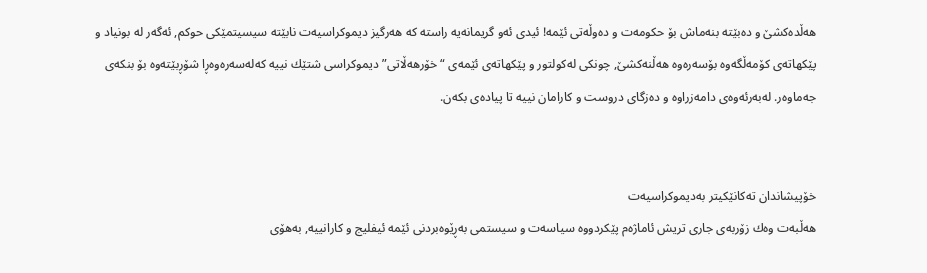هه‌ڵده‌كشێ‌ و ده‌بێته‌ بنه‌ماش بۆ حكومه‌ت و ده‌وڵه‌تی ئێمه‌! ئیدی ئه‌و گریمانه‌یه‌ راسته‌ كه‌ هه‌رگیز دیموكراسیه‌ت نابێته‌ سیسیتمێكی حوكم, ئه‌گه‌ر له‌ بونیاد و پێكهاته‌ی كۆمه‌ڵگه‌وه‌ بۆسه‌ره‌وه‌ هه‌ڵنه‌كشێ‌, چونكی له‌كولتور و پێكهاته‌ی ئێمه‌ی “خۆرهه‌ڵاتی” دیموكراسی شتێك نییه‌ كه‌له‌سه‌ره‌وه‌ڕا شۆڕبێته‌وه‌ بۆ بنكه‌ی جه‌ماوه‌ر. له‌به‌رئه‌وه‌ی دامه‌زراوه‌ و ده‌زگای دروست و كارامان نییه‌ تا پیاده‌ی بكه‌ن.


خۆپیشاندان ته‌كانێكیتر به‌دیموكراسیه‌ت
هه‌ڵبه‌ت وه‌ك زۆربه‌ی جاری تریش ئاماژه‌م پێكردووه‌ سیاسه‌ت و سیستمی به‌ڕێوه‌بردنی ئێمه‌ ئیفلیج و كارانییه‌, به‌هۆی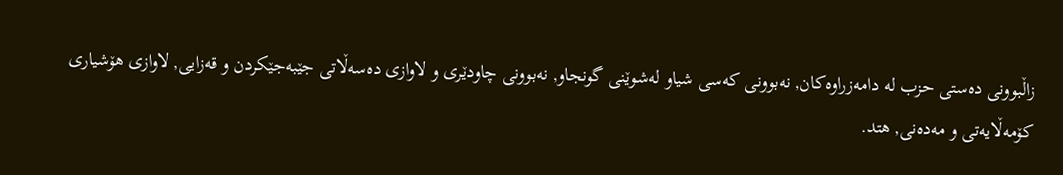زاڵبوونی ده‌ستی حزب له‌ دامه‌زراوه‌كان, نه‌بوونی كه‌سی شیاو له‌شوێنی گونجاو, نه‌بوونی چاودێری و لاوازی ده‌سه‌ڵاتی جێبه‌جێكردن و قه‌زایی, لاوازی هۆشیاری كۆمه‌ڵایه‌تی و مه‌ده‌نی, هتد.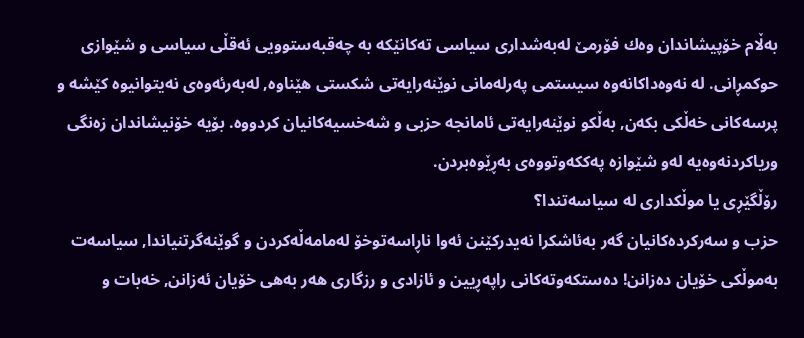به‌ڵام خۆپیشاندان وه‌ك فۆرمێ له‌به‌شداری سیاسی ته‌كانێكه‌ به‌ چه‌قبه‌ستوویی ئه‌قڵی سیاسی و شێوازی حوكمڕانی. له‌ نه‌وه‌داكانه‌وه‌ سیستمی په‌رله‌مانی نوێنه‌رایه‌تی شكستی هێناوه‌, له‌به‌رئه‌وه‌ی نه‌یتوانیوه‌ كێشه‌ و پرسه‌كانی خه‌ڵكی بكه‌ن, به‌ڵكو نوێنه‌رایه‌تی ئامانجه‌ حزبی و شه‌خسیه‌كانیان كردووه‌. بۆیه‌ خۆنیشاندان زه‌نگی وریاكردنه‌وه‌یه‌ له‌و شێوازه‌ په‌ككه‌وتووه‌ی به‌ڕێوه‌بردن.
رۆڵگێڕی یا موڵكداری له‌ سیاسه‌تندا؟
حزب و سه‌ركرده‌كانیان گه‌ر به‌ئاشكرا نه‌یدركێنن ئه‌وا ناڕاسه‌توخۆ له‌مامه‌ڵه‌كردن و گوێنه‌گرتنیاندا, سیاسه‌ت به‌موڵكی خۆیان ده‌زانن! ده‌ستكه‌وته‌كانی راپه‌ڕیین و ئازادی و رزگاری هه‌ر به‌هی خۆیان ئه‌زانن, خه‌بات و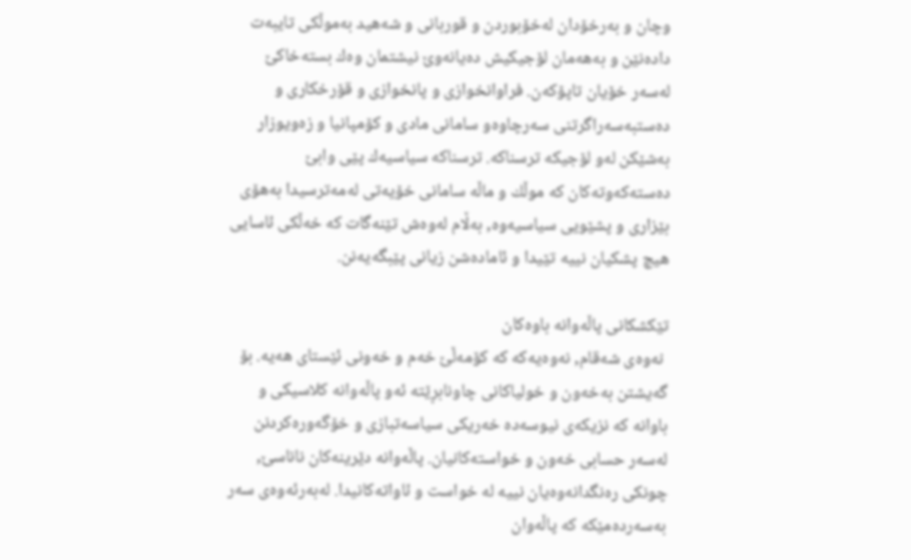وچان و به‌رخۆدان له‌خۆبوردن و قوربانی و شه‌هید به‌موڵكی تایبه‌ت داده‌نێن و به‌هه‌مان لۆجیكیش ده‌یانه‌وێ‌ نیشتمان وه‌ك بسته‌خاكێ له‌سه‌ر خۆیان تاپۆكه‌ن. فراوانخوازی و پانخوازی و قۆرخكاری و ده‌ستبه‌سه‌راگرتنی سه‌رچاوه‌و سامانی مادی و كۆمپانیا و زه‌ویوزار به‌شێكن له‌و لۆجیكه‌ ترسناكه‌. ترسناكه‌ سیاسیه‌ك پێی وابێ‌ ده‌سته‌كه‌وته‌كان كه‌ موڵك و ماڵه‌ سامانی خۆیه‌تی له‌مه‌ترسیدا به‌هۆی بێزاری و پشێویی سیاسیه‌وه‌, به‌ڵام له‌وه‌ش تێنه‌گات كه‌ خه‌ڵكی ئاسایی هیچ پشكیان نییه‌ تێیدا و ئاماده‌شن زیانی پێبگه‌یه‌نن.

تێكشكانی پاڵه‌وانه‌ باوه‌كان
 نه‌وه‌ی شه‌قام, نه‌وه‌یه‌كه‌ كه‌ كۆمه‌ڵێ‌ خه‌م و خه‌ونی ئێستای هه‌یه‌. بۆ گه‌یشتن به‌خه‌ون و خولیاكانی چاونابڕێته‌ ئه‌و پاڵه‌وانه‌ كلاسیكی و باوانه‌ كه‌ نزیكه‌ی نیوسه‌ده‌ خه‌ریكی سیاسه‌تبازی و خۆگه‌وره‌كردنن له‌سه‌ر حسابی خه‌ون و خواسته‌كانیان. پاڵه‌وانه‌ دێرینه‌كان ناناسێ‌, چونكی ره‌نگدانه‌وه‌یان نییه‌ له‌ خواست و ئاواته‌كانیدا. له‌به‌رئه‌وه‌ی سه‌ر به‌سه‌رده‌مێكه‌ كه‌ پاڵه‌وان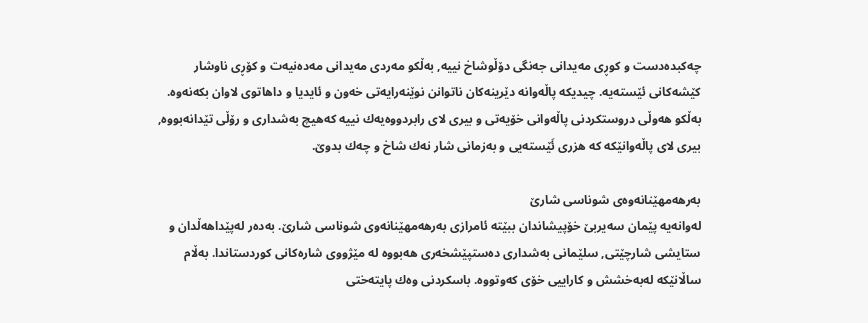چه‌كبده‌دست و كوڕی مه‌یدانی جه‌نگی دۆڵوشاخ نییه‌, به‌ڵكو مه‌ردی مه‌یدانی مه‌ده‌نیه‌ت و كۆڕی ناوشار كێشه‌كانی ئێسته‌یه‌. چیدیكه‌ پاڵه‌وانه‌ دێرینه‌كان ناتوانن نوێنه‌رایه‌تی خه‌ون و ئایدیا و داهاتوی لاوان بكه‌نه‌وه‌. به‌ڵكو هه‌وڵی دروستكردنی پاڵه‌وانی خۆیه‌تی و بیری لای رابردووه‌یه‌ك نییه‌ كه‌هیچ به‌شداری و رۆڵی تێدانه‌بووه‌, بیری لای پاڵه‌وانێكه‌ كه‌ هزری ئَێسته‌یی و به‌زمانی شار نه‌ك شاخ و چه‌ك بدوێ‌.

به‌رهه‌مهێنانه‌وه‌ی شوناسی شارێ‌
له‌وانه‌یه‌ پێمان سه‌یربێ‌ خۆپیشاندان ببێته‌ ئامرازی به‌رهه‌مهێنانه‌وی شوناسی شارێ‌. به‌ده‌ر له‌پێداهه‌ڵدان و ستایشی شارچێتی, سلێمانی به‌شداری ده‌ستپێشخه‌ری هه‌بووه‌ له‌ مێژووی شاره‌كانی كوردستاندا. به‌ڵام ساڵانێكه‌ له‌به‌خشش و كاراییی خۆی كه‌وتووه‌. باسكردنی وه‌ك پایته‌ختی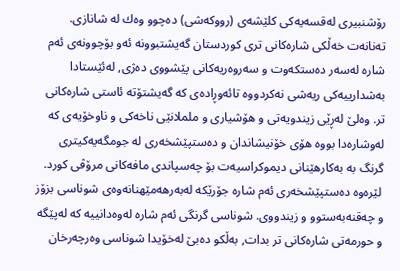رۆشنبیری له‌قسه‌یه‌كی كلێشه‌ی (رووكه‌شی) ده‌چوو وه‌ك له‌ شانازی. ته‌نانه‌ت خه‌ڵكی شاره‌كانی تری كوردستان گه‌یشتبوونه‌ ئه‌و بۆچوونه‌ی ئه‌م شاره‌ له‌سه‌ر ده‌ستكه‌وت و سه‌روه‌ریه‌كانی پێشووی ده‌ژی, له‌ئێستادا به‌شدارییه‌كی ریه‌شی نه‌كردووه‌ تائه‌وڕاده‌ی كه‌ گه‌یشتۆته‌ ئاستی شاره‌كانی تر. وه‌لێ‌ له‌ڕێی زیندویه‌تی و هۆشیاری و ململانێی ناخه‌كی و ناوخۆیه‌ی كه‌ له‌وشاره‌دا بووه‌ هۆی خۆنیشاندان و ده‌ستپێشخه‌ری له‌ جومگه‌یه‌كیتری گرنگ به‌ به‌كارهێنانی دیموكراسیه‌ت بۆ چه‌سپاندی مافه‌كانی مرۆڤی كورد.
 لێره‌وه‌ ده‌ستپێشخه‌ری ئه‌م شاره‌ جۆرێكه‌ له‌به‌رهه‌مێهنانه‌وه‌ی شوناسی بزۆز و چه‌قنه‌به‌ستوو و زیندووی. شوناسی گرنگی ئه‌م شاره‌ له‌وه‌دانییه‌ كه‌ له‌پێگه‌ و حورمه‌تی شاره‌كانی تر بدات, به‌ڵكو ده‌بێ له‌خۆیدا شوناسی وه‌رچه‌رخان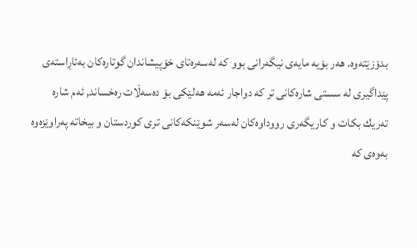بدۆزێته‌وه‌. هه‌ر بۆیه‌ مایه‌ی نیگه‌رانی بوو كه‌ له‌سه‌ره‌تای خۆپیشاندان گوتاره‌كان به‌ئاڕاسته‌ی پێداگیری له‌ سستی شاره‌كانی تر كه‌ دواجار ئه‌مه‌ هه‌لێكی بۆ ده‌سه‌ڵات ره‌خساند, ئه‌م شاره‌ ته‌ریك بكات و كاریگه‌ری رووداوه‌كان له‌سه‌ر شوێنكه‌كانی تری كوردستان و بیخاته‌ په‌راوێزه‌وه‌ به‌وه‌ی كه‌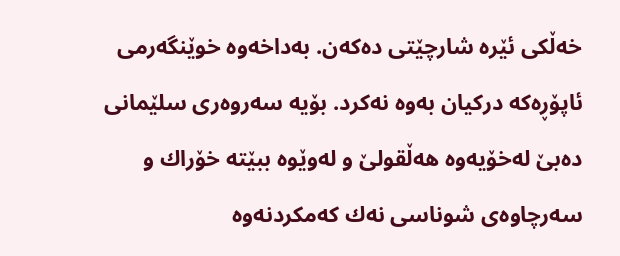خه‌ڵكی ئێره‌ شارچێتی ده‌كه‌ن. به‌داخه‌وه‌ خوێنگه‌رمی ئاپۆڕه‌كه‌ دركیان به‌وه‌ نه‌كرد. بۆیه‌ سه‌روه‌ری سلێمانی ده‌بێ له‌خۆیه‌وه‌ هه‌ڵقولێ‌ و له‌وێوه‌ ببێته‌ خۆراك و سه‌رچاوه‌ی شوناسی نه‌ك كه‌مكردنه‌وه‌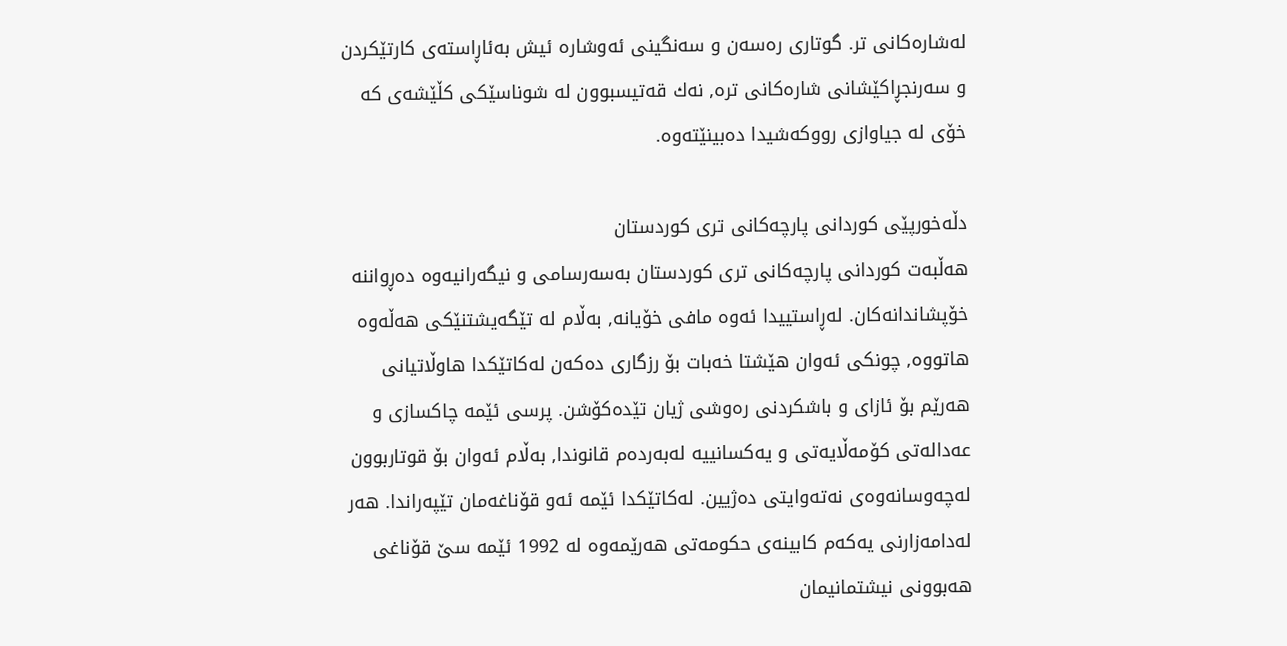له‌شاره‌كانی تر. گوتاری ره‌سه‌ن و سه‌نگینی ئه‌وشاره‌ ئیش به‌ئاڕاسته‌ی كارتێكردن و سه‌رنجڕاكێشانی شاره‌كانی تره‌, نه‌ك قه‌تیسبوون له‌ شوناسێكی كڵێشه‌ی كه‌ خۆی له‌ جیاوازی رووكه‌شیدا ده‌بینێته‌وه‌.

دڵه‌خورپێی كوردانی پارچه‌كانی تری كوردستان
هه‌ڵبه‌ت كوردانی پارچه‌كانی تری كوردستان به‌سه‌رسامی و نیگه‌رانیه‌وه‌ ده‌ڕواننه‌ خۆپشاندانه‌كان. له‌ڕاستییدا ئه‌وه‌ مافی خۆیانه‌, به‌ڵام له‌ تێگه‌یشتنێكی هه‌ڵه‌وه‌ هاتووه‌, چونكی ئه‌وان هێشتا خه‌بات بۆ رزگاری ده‌كه‌ن له‌كاتێكدا هاوڵاتیانی هه‌رێم بۆ ئازای و باشكردنی ره‌وشی ژیان تێده‌كۆشن. پرسی ئێمه‌ چاكسازی و عه‌داله‌تی كۆمه‌ڵایه‌تی و یه‌كسانییه‌ له‌به‌رده‌م قانوندا, به‌ڵام ئه‌وان بۆ قوتاربوون له‌چه‌وسانه‌وه‌ی نه‌ته‌وایتی ده‌ژیین. له‌كاتێكدا ئێمه‌ ئه‌و قۆناغه‌مان تێپه‌راندا. هه‌ر له‌دامه‌زارنی یه‌كه‌م كابینه‌ی حكومه‌تی هه‌رێمه‌وه‌ له‌ 1992 ئێمه‌ سێ‌ قۆناغی هه‌بوونی نیشتمانیمان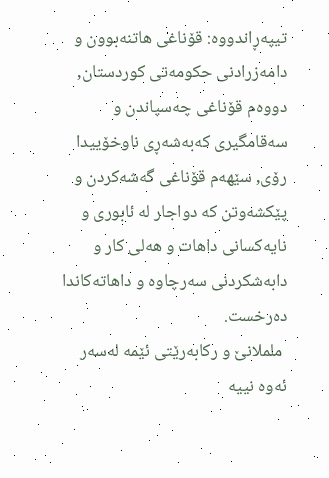تیپه‌ڕاندووه‌: قۆناغی هاتنه‌بوون و دامه‌زرادنی حكومه‌تی كوردستان, دووه‌م قۆناغی چه‌سپاندن و سه‌قامگیری كه‌به‌شه‌ڕی ناوخۆییدا رۆی, سێهه‌م قۆناغی گه‌شه‌كردن و پێكشه‌وتن كه‌ دواجار له‌ ئابوری و نایه‌كسانی داهات و هه‌لی كار و دابه‌شكردنی سه‌رچاوه‌ و داهاته‌كاندا ده‌رخست.
 ململانێ و ركابه‌رێتی ئێمه‌ له‌سه‌ر ئه‌وه‌ نییه‌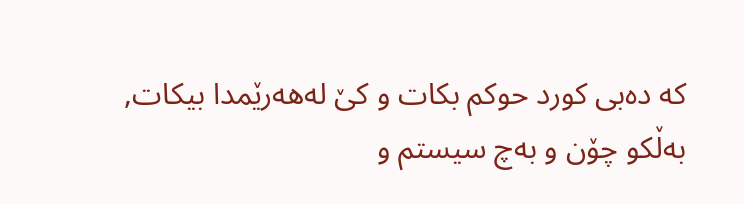كه‌ ده‌بی كورد حوكم بكات و كێ‌ له‌هه‌رێمدا بیكات, به‌ڵكو چۆن و به‌چ سیستم و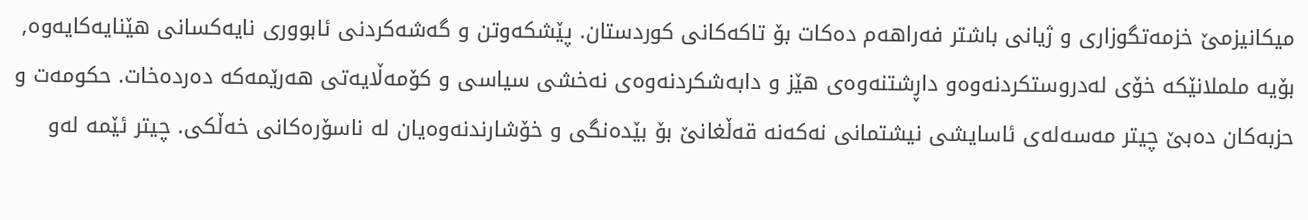میكانیزمێ‌ خزمه‌تگوزاری و ژیانی باشتر فه‌راهه‌م ده‌كات بۆ تاكه‌كانی كوردستان. پێشكه‌وتن و گه‌شه‌كردنی ئابووری نایه‌كسانی هێنایه‌كایه‌وه‌, بۆیه‌ ململانێكه‌ خۆی له‌دروستكردنه‌وه‌و داڕشتنه‌وه‌ی هێز و دابه‌شكردنه‌وه‌ی نه‌خشی سیاسی و كۆمه‌ڵایه‌تی هه‌رێمه‌كه‌ ده‌رده‌خات. حكومه‌ت و حزبه‌كان ده‌بێ‌ چیتر مه‌سه‌له‌ی ئاسایشی نیشتمانی نه‌كه‌نه‌ قه‌ڵغانێ بۆ بێده‌نگی و خۆشارندنه‌وه‌یان له‌ ناسۆره‌كانی خه‌ڵكی. چیتر ئێمه‌ له‌و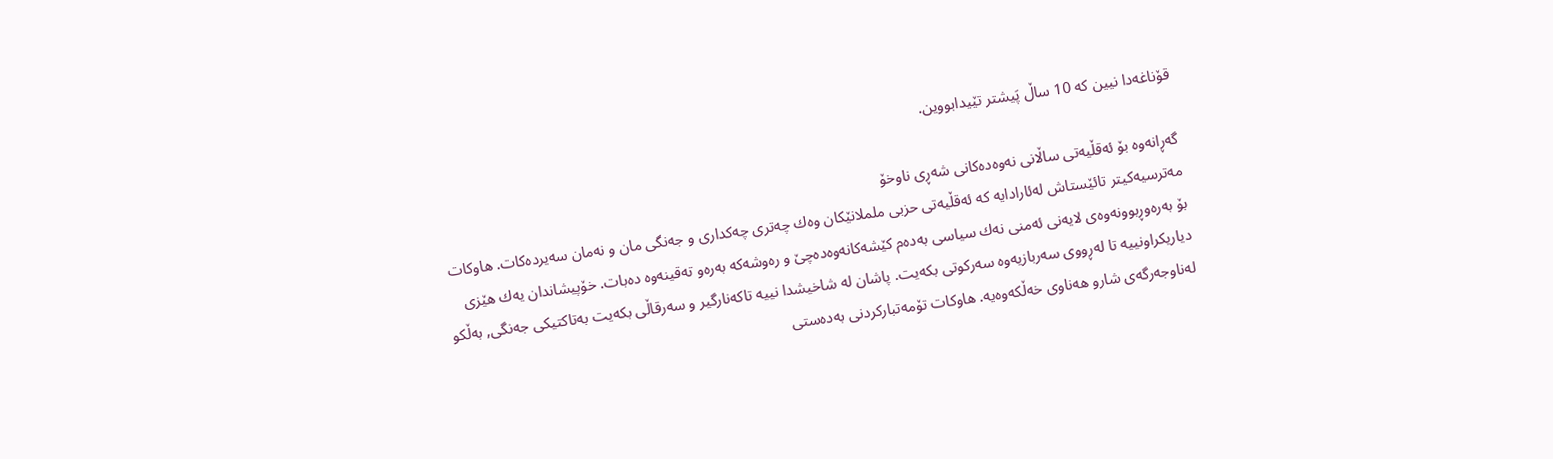قۆناغه‌دا نیین كه‌ 10 ساڵ پَیشتر تێیدابووین.

گه‌ڕانه‌وه‌ بۆ ئه‌قڵیه‌تی ساڵانی نه‌وه‌ده‌كانی شه‌ڕی ناوخۆ
مه‌ترسیه‌كیتر تائێستاش له‌ئارادایه‌ كه‌ ئه‌قڵیه‌تی حزبی ململانێكان وه‌ك چه‌تری چه‌كداری و جه‌نگی مان و نه‌مان سه‌یرده‌كات. هاوكات بۆ به‌ره‌وڕبوونه‌وه‌ی لایه‌نی ئه‌منی نه‌ك سیاسی به‌ده‌م كێشه‌كانه‌وه‌ده‌چێ‌ و ره‌وشه‌كه‌ به‌ره‌و ته‌قینه‌وه‌ ده‌بات. خۆپیشاندان یه‌ك هێزی دیاریكراونییه‌ تا له‌ڕووی سه‌ربازیه‌وه‌ سه‌ركوتی بكه‌یت. پاشان له‌ شاخیشدا نییه‌ تاكه‌نارگیر و سه‌رقاڵی بكه‌یت به‌تاكتیكی جه‌نگی, به‌ڵكو له‌ناوجه‌رگه‌ی شارو هه‌ناوی خه‌ڵكه‌وه‌یه‌. هاوكات تۆمه‌تباركردنی به‌ده‌ستی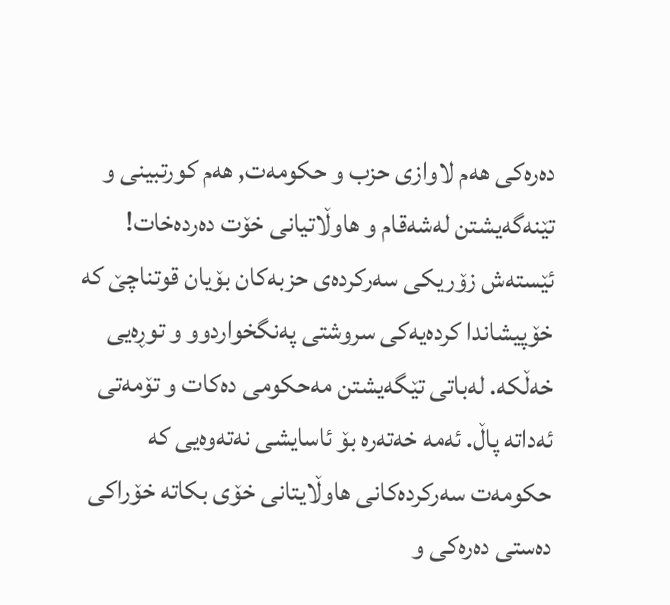ده‌ره‌كی هه‌م لاوازی حزب و حكومه‌ت, هه‌م كورتبینی و تێنه‌گه‌یشتن له‌شه‌قام و هاوڵاتیانی خۆت ده‌رده‌خات!
ئێسته‌ش زۆریكی سه‌ركرده‌ی حزبه‌كان بۆیان قوتناچێ‌ كه‌ خۆپیشاندا كرده‌یه‌كی سروشتی په‌نگخواردوو و توڕه‌یی خه‌ڵكه‌. له‌باتی تێگه‌یشتن مه‌حكومی ده‌كات و تۆمه‌تی ئه‌داته‌ پاڵ. ئه‌مه‌ خه‌ته‌ره‌ بۆ ئاسایشی نه‌ته‌وه‌یی كه‌ حكومه‌ت سه‌ركرده‌كانی هاوڵایتانی خۆی بكاته‌ خۆراكی ده‌ستی ده‌ره‌كی و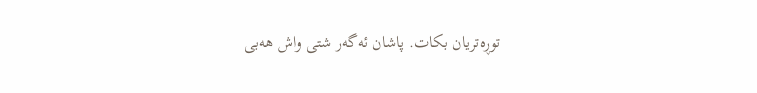توڕه‌تریان بكات. پاشان ئه‌گه‌ر شتی واش هه‌بی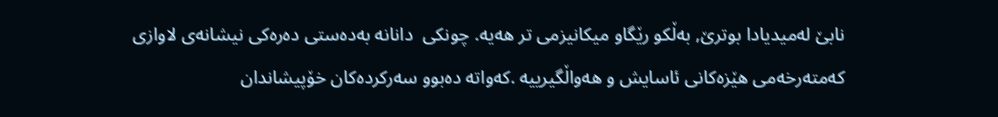نابێ‌ له‌میدیادا بوترێ‌, به‌ڵكو رێگاو میكانیزمی تر هه‌یه‌. چونكی  دانانه‌ به‌ده‌ستی ده‌ره‌كی نیشانه‌ی لاوازی كه‌مته‌رخه‌می هێزه‌كانی ئاسایش و هه‌واڵگیرییه‌ .كه‌واته‌ ده‌بوو سه‌ركرده‌كان خۆپیشاندان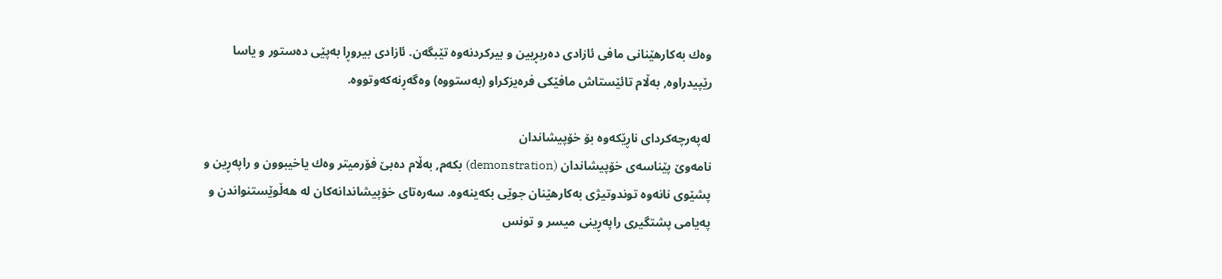وه‌ك به‌كارهێنانی مافی ئازادی ده‌ربڕیین و بیركردنه‌وه‌ تێبگه‌ن. ئازادی بیروڕا به‌پێی ده‌ستور و یاسا رێپیدراوه‌, به‌ڵام تائێستاش مافێكی فره‌یزكراو (به‌ستووه‌) وه‌گه‌ڕنه‌كه‌وتووه‌.

له‌په‌رچه‌كردای ناڕێكه‌وه‌ بۆ خۆپیشاندان
نامه‌وێ‌ پێناسه‌ی خۆپیشاندان (demonstration) بكه‌م, به‌ڵام ده‌بێ‌ فۆرمیتر وه‌ك یاخیبوون و راپه‌ڕین و پشێوی نانه‌وه‌ توندوتیژی به‌كارهێنان جوێی بكه‌ینه‌وه‌. سه‌ره‌تای خۆپیشاندانه‌كان له‌ هه‌ڵوێستنواندن و په‌یامی پشتگیری راپه‌ڕینی میسر و تونس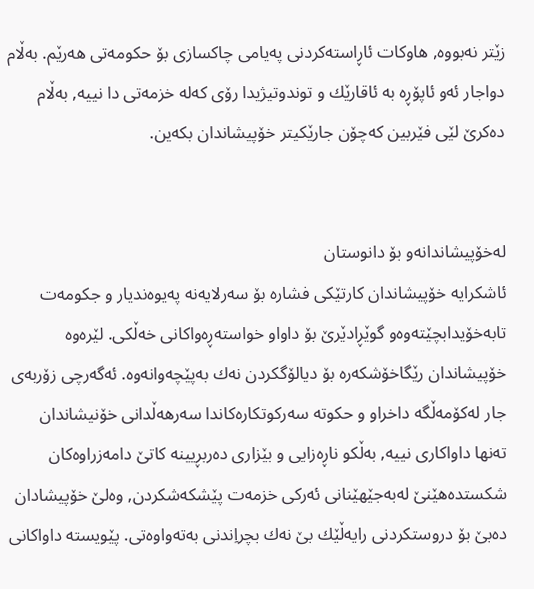زێتر نه‌بووه‌, هاوكات ئاڕاسته‌كردنی په‌یامی چاكسازی بۆ حكومه‌تی هه‌رێم. به‌ڵام دواجار ئه‌و ئاپۆڕه‌ به‌ ئاقارێك و توندوتیژیدا رۆی كه‌له‌ خزمه‌تی دا نییه‌, به‌ڵام ده‌كرێ‌ لێی فێربین كه‌چۆن جارێكیتر خۆپیشاندان بكه‌ین.


له‌خۆپیشاندانه‌و بۆ دانوستان
ئاشكرایه‌ خۆپیشاندان كارتێكی فشاره‌ بۆ سه‌رلایه‌نه‌ په‌یوه‌ندیار و جكومه‌ت تابه‌خۆیدابچێته‌وه‌و گوێڕادێرێ‌ بۆ داواو خواسته‌ڕه‌واكانی خه‌ڵكی. لێره‌وه‌ خۆپیشاندان رێگاخۆشكه‌ره‌ بۆ دیالۆگكردن نه‌ك به‌پێچه‌وانه‌وه‌. ئه‌گه‌رچی زۆربه‌ی جار له‌كۆمه‌ڵگه‌ داخراو و حكوته‌ سه‌ركوتكاره‌كاندا سه‌رهه‌ڵدانی خۆنیشاندان ته‌نها داواكاری نییه‌, به‌ڵكو ناڕه‌زایی و بێزاری ده‌ربڕیینه‌ كاتێ‌ دامه‌زراوه‌كان شكستده‌هێنێ له‌به‌جێهێنانی ئه‌ركی خزمه‌ت پێشكه‌شكردن, وه‌لێ‌ خۆپیشادان ده‌بێ بۆ دروستكردنی رایه‌ڵێك بێ‌ نه‌ك بچراِندنی به‌ته‌واوه‌تی. پێویسته‌ داواكانی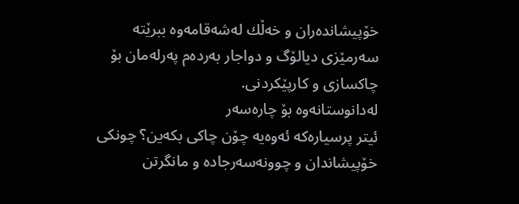خۆپیشانده‌ران و خه‌ڵك له‌شه‌قامه‌وه‌ ببرێته‌ سه‌رمێزی دیالۆگ و دواجار به‌رده‌م په‌رله‌مان بۆ چاكسازی و كارپێكردنی.
له‌دانوستانه‌وه‌ بۆ چاره‌سه‌ر
ئیتر پرسیاره‌كه‌ ئه‌وه‌یه‌ چۆن چاكی بكه‌ین؟ چونكی خۆپیشاندان و چوونه‌سه‌رجاده‌ و مانگرتن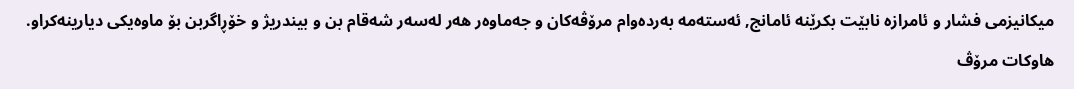میكانیزمی فشار و ئامرازه‌ نابێت بكرێنه‌ ئامانج, ئه‌سته‌مه‌ به‌رده‌وام مرۆڤه‌كان و جه‌ماوه‌ر هه‌ر له‌سه‌ر شه‌قام بن و بیندریژ و خۆڕاگربن بۆ ماوه‌یكی دیارینه‌كراو. هاوكات مرۆڤ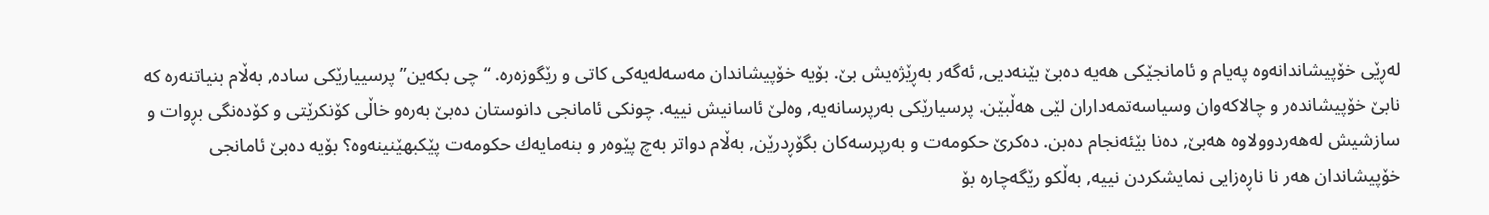له‌ڕێی خۆپیشاندانه‌وه‌ په‌یام و ئامانجێكی هه‌یه‌ ده‌بێ بێنه‌دیی, ئه‌گه‌ر به‌ڕێژه‌یش بێ‌. بۆیه‌ خۆپیشاندان مه‌سه‌له‌یه‌كی كاتی و رێگوزه‌ره‌. “چی بكه‌ین” پرسییارێكی ساده‌, به‌ڵام بنیاتنه‌ره‌ كه‌ نابێ‌ خۆپیشانده‌ر و چالاكه‌وان وسیاسه‌تمه‌داران لێی هه‌ڵبێن. پرسیارێكی به‌رپرسانه‌یه‌, وه‌لێ‌ ئاسانیش نییه‌. چونكی ئامانجی دانوستان ده‌بێ به‌ره‌و خاڵی كۆنكرێتی و كۆده‌نگی بڕوات و سازشیش له‌هه‌ردوولاوه‌ هه‌بێ, ده‌نا بێئه‌نجام ده‌بن. ده‌كرێ‌ حكومه‌ت و به‌رپرسه‌كان بگۆڕدرێن, به‌ڵام دواتر به‌چ پێوه‌ر و بنه‌مایه‌ك حكومه‌ت پێكبهێنینه‌وه‌؟ بۆیه‌ ده‌بێ‌ ئامانجی خۆپیشاندان هه‌ر نا ناڕه‌زایی نمایشكردن نییه‌, به‌ڵكو رێگه‌چاره‌ بۆ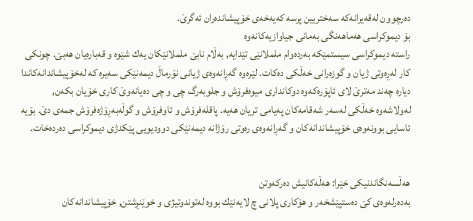ده‌رچوون له‌قه‌یرانه‌كه‌ سه‌ختریین پرسه‌ كه‌یه‌خه‌ی خۆپیشانده‌ران ئه‌گرێ‌.
بۆ دیموكراسی هه‌ماهه‌نگی به‌مانی جیاوازیه‌كانه‌وه‌
راسته‌ دیموكراسی سیستمێكه‌ به‌رده‌وام ململانێی تێدایه‌, به‌ڵام نابێ‌ ململانێكان یه‌ك شێوه‌ و قه‌باره‌یان هه‌بێ‌. چونكی كار له‌ڕه‌وتی ژیان و گوزه‌رانی خه‌ڵكی ده‌كات. لێره‌وه‌ گه‌ڕانه‌وه‌ی ژیانی نۆرماڵ دیمه‌نێكی سه‌یره‌ كه‌ له‌خۆپیشاندانه‌كاندا دیاره‌ چه‌ند مه‌ترێ لای ئاپۆره‌كه‌وه‌ دوكانداری میوه‌فرۆش و جلوبه‌رگ چی و چی ده‌یانه‌وێ‌ كاری خۆیان بكه‌ن, له‌ولاشه‌وه‌ خه‌ڵكی له‌سه‌ر شه‌قامه‌كان په‌یامی تریان هه‌یه‌. پاقله‌فرۆش و ئاوفرۆش و گوڵه‌به‌ڕۆژه‌فرۆش جمه‌ی دێ‌. بۆیه‌ ئاسایی بوونه‌وه‌ی خۆپیشاندانه‌كان و گه‌ڕانه‌وه‌ی ره‌وتی رۆژانه‌ دیمه‌نێكی دوودیویی پێكدژی دیموكراسی ده‌رده‌خات.


هه‌ڵسه‌نگاندنیكی خێرا: هه‌ڵه‌كانیش ده‌ركه‌وتن
به‌ده‌رله‌وه‌ی كێ‌ ده‌ستپێشخه‌ر و هۆكاری پلانی چ لایه‌نێك بووه‌ له‌توندوتیژی و خوێنڕشتن, خۆپیشاندانه‌كان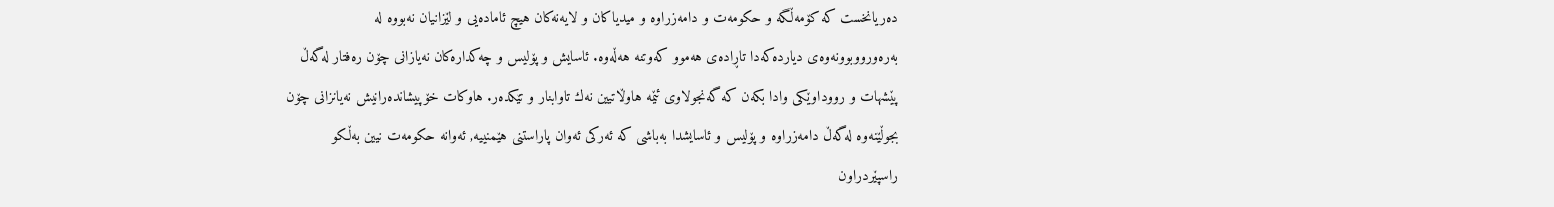ده‌ریانخست كه‌ كۆمه‌ڵگه‌ و حكومه‌ت و دامه‌زراوه‌ و میدیاكان و لایه‌نه‌كان هیچ ئاماده‌یی و لێزانیان نه‌بووه‌ له‌ به‌ره‌ورووبوونه‌وه‌ی دیارده‌كه‌دا تاڕاده‌ی هه‌موو كه‌وتنه‌ هه‌ڵه‌وه‌. ئاسایش و پۆلیس و چه‌كداره‌كان نه‌یازانی چۆن ره‌فتار له‌گه‌ڵ پێشهات و رووداوێكی وادا بكه‌ن كه‌ گه‌نجولاوی ئێمه‌ هاوڵاتیین نه‌ك تاوابنار و تێكده‌ر. هاوكات خۆپیشانده‌رانیش نه‌یانزانی چۆن بجوڵێنه‌وه‌ له‌گه‌ڵ دامه‌زراوه‌ و پۆلیس و ئاسایشدا به‌باشی كه‌ ئه‌ركی ئه‌وان پاراستنی هێمنییه‌, ئه‌وانه‌ حكومه‌ت نیین به‌ڵكو راسپێردراون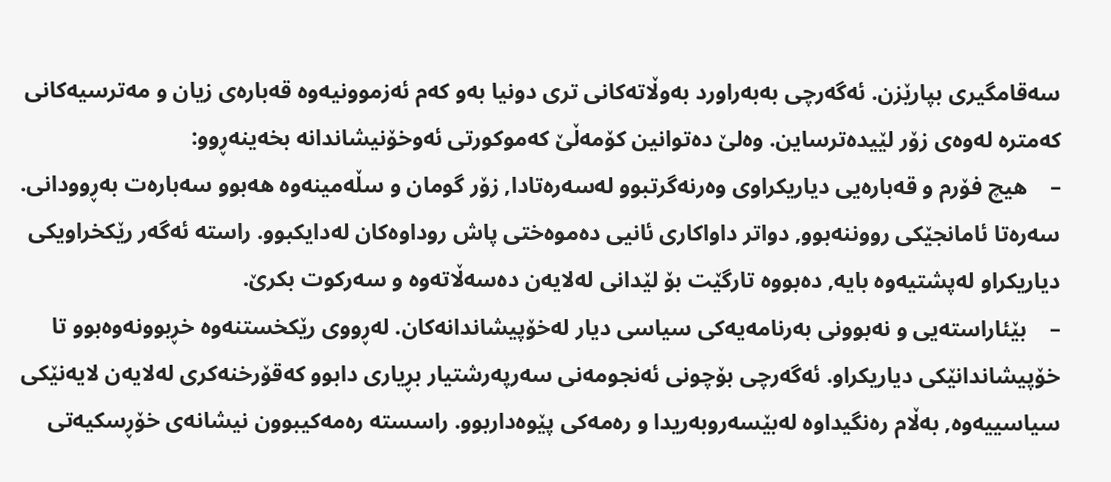سه‌قامگیری بپارێزن. ئه‌گه‌رچی به‌به‌راورد به‌وڵاته‌كانی تری دونیا به‌و كه‌م ئه‌زموونیه‌وه‌ قه‌باره‌ی زیان و مه‌ترسیه‌كانی كه‌متره‌ له‌وه‌ی زۆر لێیده‌ترساین. وه‌لێ‌ ده‌توانین كۆمه‌ڵێ‌ كه‌موكورتی ئه‌وخۆنیشاندانه‌ بخه‌ینه‌ڕوو:
–    هیچ فۆرم و قه‌باره‌یی دیاریكراوی وه‌رنه‌گرتبوو له‌سه‌ره‌تادا, زۆر گومان و سڵه‌مینه‌وه‌ هه‌بوو سه‌باره‌ت به‌ڕوودانی. سه‌ره‌تا ئامانجێكی رووننه‌بوو, دواتر داواكاری ئانیی ده‌موه‌ختی پاش روداوه‌كان له‌دایكبوو. راسته‌ ئه‌گه‌ر رێكخراویكی دیاریكراو له‌پشتیه‌وه‌ بایه‌, ده‌بووه‌ تارگێت بۆ لێدانی له‌لایه‌ن ده‌سه‌ڵاته‌وه‌ و سه‌ركوت بكرێ‌.
–    بێئاراسته‌یی و نه‌بوونی به‌رنامه‌یه‌كی سیاسی دیار له‌خۆپیشاندانه‌كان. له‌ڕووی رێكخستنه‌وه‌ خڕبوونه‌وه‌بوو تا خۆپیشاندانێكی دیاریكراو. ئه‌گه‌رچی بۆچونی ئه‌نجومه‌نی سه‌رپه‌رشتیار بڕیاری دابوو كه‌قۆرخنه‌كری له‌لایه‌ن لایه‌نێكی سیاسییه‌وه‌, به‌ڵام ره‌نگیداوه‌ له‌بێسه‌روبه‌ریدا و ره‌مه‌كی پێوه‌داربوو. راسسته‌ ره‌مه‌كیبوون نیشانه‌ی خۆڕسكیه‌تی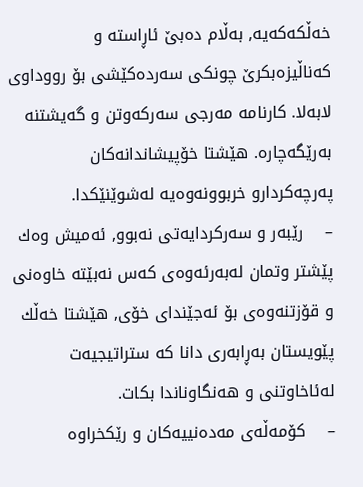خه‌ڵكه‌كه‌یه‌, به‌ڵام ده‌بێ ئاڕاسته‌ و كه‌ناڵیزه‌بكرێ‌ چونكی سه‌رده‌كێشی بۆ رووداوی لابه‌لا. كارنامه‌ مه‌رجی سه‌ركه‌وتن و گه‌یشتنه‌ به‌رێگه‌چاره‌. هێشتا خۆپیشاندانه‌كان په‌رچه‌كردارو خربوونه‌وه‌یه‌ له‌شوێنێكدا.
–    رێبه‌ر و سه‌ركردایه‌تی نه‌بوو, ئه‌میش وه‌ك پێشتر وتمان له‌به‌رئه‌وه‌ی كه‌س نه‌بێته‌ خاوه‌نی و قۆزتنه‌وه‌ی بۆ ئه‌جێندای خۆی, هێشتا خه‌ڵك پێویستان به‌ڕابه‌ری دانا كه‌ ستراتیجیه‌ت له‌ئاخاوتنی و هه‌نگاوناندا بكات.
–    كۆمه‌ڵه‌ی مه‌ده‌نییه‌كان و رێكخراوه‌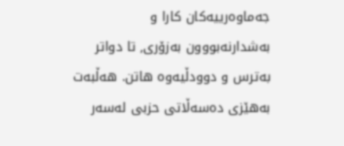جه‌ماوه‌رییه‌كان كارا و به‌شدارنه‌بووون به‌زۆری, تا دواتر به‌ترس و دوودڵیه‌وه‌ هاتن. هه‌ڵبه‌ت به‌هێزی ده‌سه‌ڵاتی حزبی له‌سه‌ر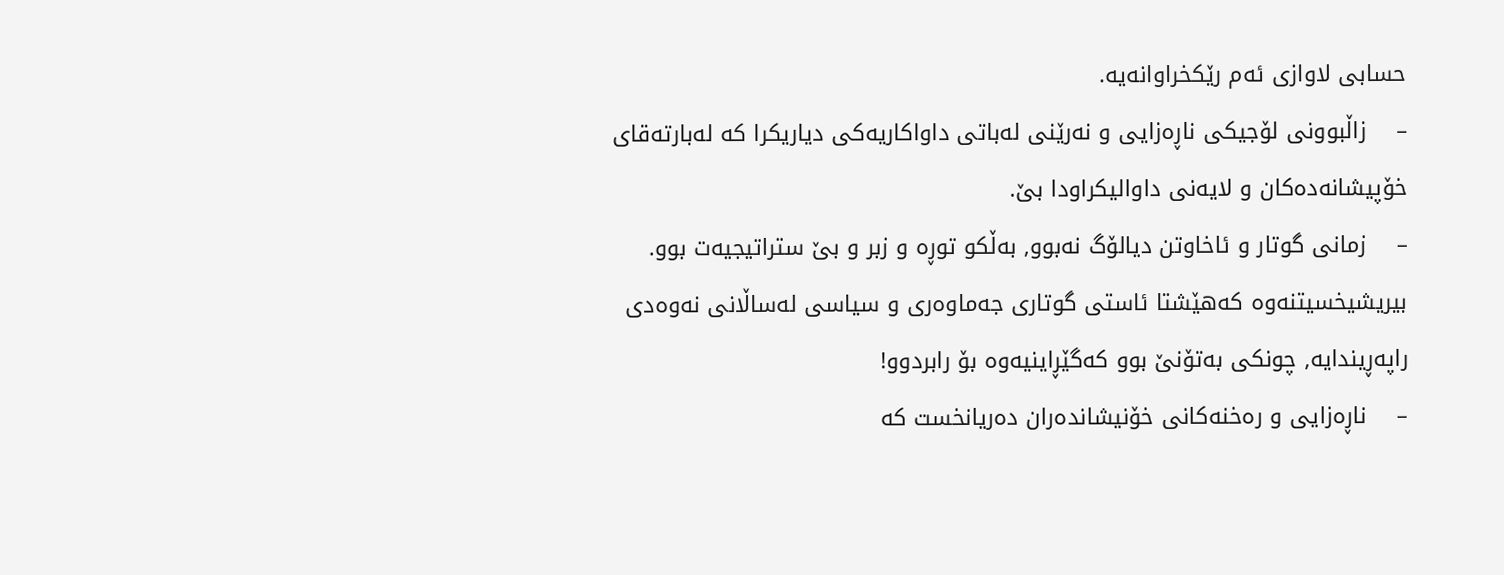حسابی لاوازی ئه‌م رێكخراوانه‌یه‌.
–    زاڵبوونی لۆجیكی ناڕه‌زایی و نه‌رێنی له‌باتی داواكاریه‌كی دیاریكرا كه‌ له‌بارته‌قای خۆپیشانه‌ده‌كان و لایه‌نی داوالیكراودا بێ‌.
–    زمانی گوتار و ئاخاوتن دیالۆگ نه‌بوو, به‌ڵكو توڕه‌ و زبر و بێ‌ ستراتیجیه‌ت بوو. بیریشیخسیتنه‌وه‌ كه‌هێشتا ئاستی گوتاری جه‌ماوه‌ری و سیاسی له‌ساڵانی نه‌وه‌دی راپه‌ڕیندایه‌, چونكی به‌تۆنێ بوو كه‌گێڕاینیه‌وه‌ بۆ رابردوو!
–    ناڕه‌زایی و ره‌خنه‌كانی خۆنیشانده‌ران ده‌ریانخست كه‌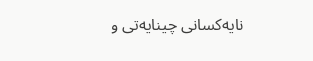نایه‌كسانی چینایه‌تی و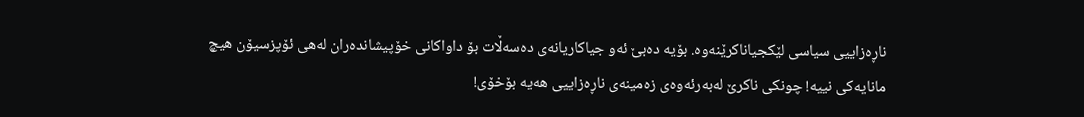ناڕه‌زاییی سیاسی لێكجیاناكرێنه‌وه‌. بۆیه‌ ده‌بێ ئه‌و جیاكاریانه‌ی ده‌سه‌ڵات بۆ داواكانی خۆپیشانده‌ران له‌هی ئۆپزسیۆن هیچ مانایه‌كی نییه‌! چونكی ناكرێ‌ له‌به‌رئه‌وه‌ی زه‌مینه‌ی ناڕه‌زاییی هه‌یه‌ بۆخۆی!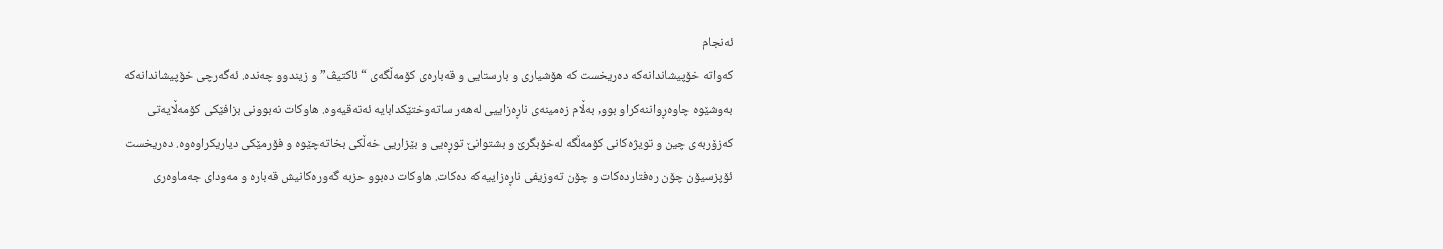ئه‌نجام
كه‌واته‌ خۆپیشاندانه‌كه‌ ده‌ریخست كه‌ هۆشیاری و بارستایی و قه‌باره‌ی كۆمه‌ڵگه‌ی “ئاكتیڤ” و زیندوو چه‌نده‌. ئه‌گه‌رچی خۆپیشاندانه‌كه‌ به‌وشێوه‌ چاوه‌ڕواننه‌كراو بوو, به‌ڵام زه‌مینه‌ی ناڕه‌زاییی له‌هه‌ر ساته‌وختێكدابایه‌ ئه‌ته‌قیه‌وه‌. هاوكات نه‌بوونی بزافێكی كۆمه‌ڵایه‌تی كه‌زۆربه‌ی چین و تویژه‌كانی كۆمه‌ڵگه‌ له‌خۆبگرێ‌ و بشتوانێ‌ توڕه‌یی و بێزاریی خه‌ڵكی بخاته‌چێوه‌ و فۆرمێكی دیاریكراوه‌وه‌. ده‌ریخست ئۆپزسیۆن چۆن ره‌فتارده‌كات و چۆن ته‌وزیفی ناڕه‌زاییه‌كه‌ ده‌كات. هاوكات ده‌بوو حزبه‌ گه‌وره‌كانیش قه‌باره‌ و مه‌ودای جه‌ماوه‌ری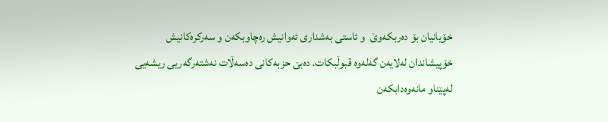خۆیانیان بۆ ده‌ربكه‌وێ‌  و ئاستی به‌شداری ئه‌وانیش ره‌چاوبكه‌ن و سه‌ركره‌كانیش خۆپیشاندان له‌لایه‌ن گه‌له‌وه‌ قبوڵبكات. ده‌بێ‌ حزبه‌كانی ده‌سه‌ڵات نه‌شته‌رگه‌ریی ریشه‌یی له‌پێناو مانه‌وه‌دابكه‌ن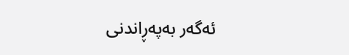ئه‌گه‌ر به‌په‌ڕاندنی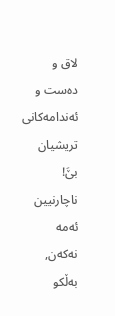لاق و ده‌ست و ئه‌ندامه‌كانی تریشیان بێ‌َ! ناچارنیین ئه‌مه‌ نه‌كه‌ن, به‌ڵكو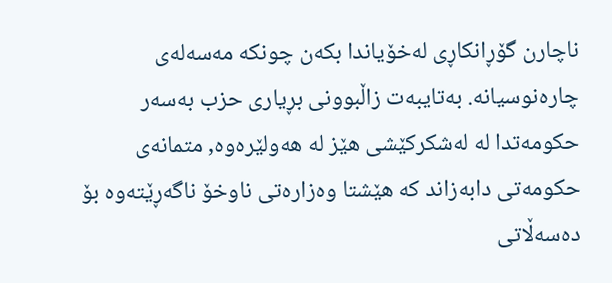ناچارن گۆڕانكاڕی له‌خۆیاندا بكه‌ن چونكه‌ مه‌سه‌له‌ی چاره‌نوسیانه‌. به‌تایبه‌ت زاڵبوونی بڕیاری حزب به‌سه‌ر حكومه‌تدا له‌ له‌شكركێشی هێز له‌ هه‌ولێره‌وه‌, متمانه‌ی حكومه‌تی دابه‌زاند كه‌ هێشتا وه‌زاره‌تی ناوخۆ ناگه‌ڕێته‌وه‌ بۆ ده‌سه‌ڵاتی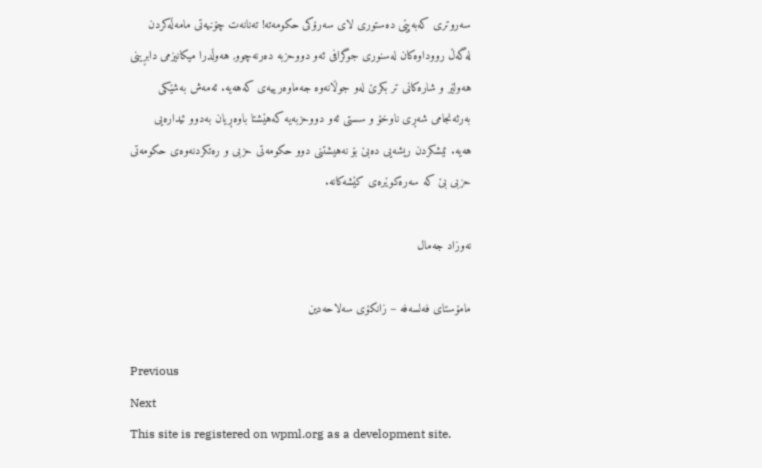سه‌روتری كه‌به‌پێی ده‌ستوری لای سه‌رۆكی حكومه‌ته‌! ته‌نانه‌ت چۆنیه‌تی مامه‌ڵه‌كردن له‌گه‌ڵ رووداوه‌كان له‌سنوری جوگرافی ئه‌و دووحزبه‌ ده‌رنه‌چوو, هه‌وڵدرا میكانیزمی دابڕینی هه‌ولێر و شاره‌كانی تر بكرێ‌ له‌و جوڵانه‌وه‌ جه‌ماوه‌رییه‌ی كه‌هه‌یه‌. ئه‌مه‌ش به‌شێكی به‌رئه‌نجامی شه‌ڕی ناوخۆ و سستی ئه‌و دووحزبه‌یه‌ كه‌هێشتا باوه‌ڕیان به‌دوو ئیداره‌یی هه‌یه‌. ئیشكردن ریشه‌یی ده‌بێ‌ بۆ نه‌هیشتنی دوو حكومه‌تی حزبی و ره‌تكردنه‌وه‌ی حكومه‌تی حزبی بێ‌ كه‌ سه‌ره‌كوێره‌ی كێشه‌كانه‌.

نه‌وزاد جه‌مال

مامۆستای فه‌لسه‌فه‌ – زانكۆی سه‌لاحه‌دین

Previous
Next
This site is registered on wpml.org as a development site.